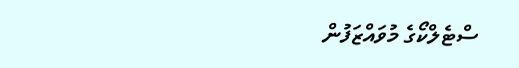ސްޓެލްކޯގެ މުވައްޒަފުން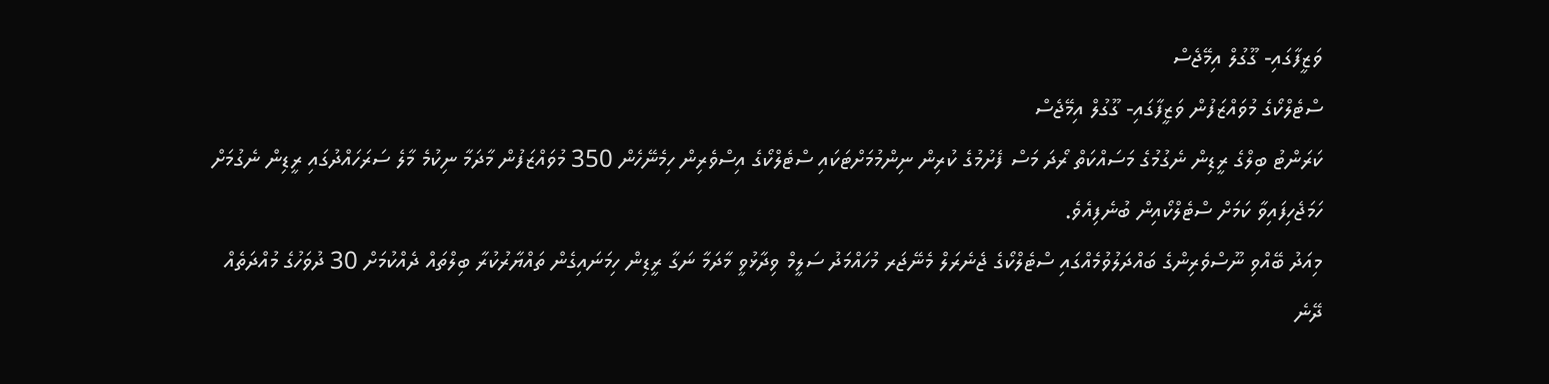ވަޒީފާގައި- ގޫގުލް އިމޭޖެސް
ސްޓެލްކޯގެ މުވައްޒަފުން ވަޒީފާގައި- ގޫގުލް އިމޭޖެސް
ކަރަންޓު ބިލްގެ ރީޑިން ނެގުމުގެ މަސައްކަތް ރޯދަ މަސް ފެށުމުގެ ކުރިން ނިންމުމަށްޓަކައި ސްޓެލްކޯގެ އިސްވެރިން ހިމެނޭހެން 350 މުވައްޒަފުން މާދަމާ ނިކުމެ މާލެ ސަރަހައްދުގައި ރީޑިން ނެގުމަށް ހަމަޖެހިފައިވާ ކަމަށް ސްޓެލްކޯއިން ބުނެފިއެވެ.
މިއަދު ބޭއްވި ނޫސްވެރިންގެ ބައްދަލުވުމެއްގައި ސްޓެލްކޯގެ ޖެނެރަލް މެނޭޖަރ މުހައްމަދު ސަލީމް ވިދާޅުވީ މާދަމާ ނަގާ ރީޑިން ހިމަނައިގެން ތައްޔާރުކުރާ ބިލްތައް ދެއްކުމަށް 30 ދުވަހުގެ މުއްދަތެއް ދޭނެ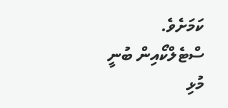ކަމަށެވެ.
ސްޓެލްކޯއިން ބުނީ މުޅި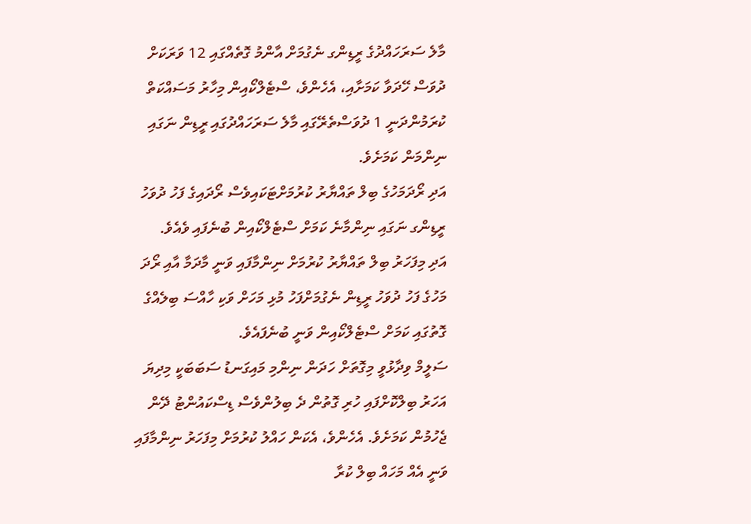މާލެ ސަރަހައްދުގެ ރީޑިންގ ނެގުމަށް އާންމު ގޮތެއްގައި 12 ވަރަކަށް ދުވަސް ހޭދަވާ ކަމަށާއި، އެހެންވެ، ސްޓެލްކޯއިން މިހާރު މަސައްކަތް ކުރަމުންދަނީ 1 ދުވަސްތެރޭގައި މާލެ ސަރަހައްދުގައި ރީޑިން ނަގައި ނިންމަން ކަމަށެވެ.
އަދި ރޯދަމަހުގެ ބިލް ތައްޔާރު ކުރުމަށްޓަކައިވެސް ރޯދައިގެ ފަހު ދުވަހު ރީޑިންގ ނަގައި ނިންމާނެ ކަމަށް ސްޓެލްކޯއިން ބުނެފައި ވެއެވެ.
އަދި މިފަހަރު ބިލް ތައްޔާރު ކުރުމަށް ނިންމާފައި ވަނީ މާދަމާ އާއި ރޯދަ މަހުގެ ފަހު ދުވަހު ރީޑިން ނެގުމަށްފަހު މުޅި މަހަށް ވަކި ހާއްސަ ބިލެއްގެ ގޮތުގައި ކަމަށް ސްޓެލްކޯއިން ވަނީ ބުނެފައެވެ.
ސަލީމް ވިދާޅުވީ މިގޮތަށް ހަދަން ނިންމި މައިގަނޑު ސަބަބަކީ މިދިޔަ އަހަރު ބިލްކޮށްފައި ހުރި ގޮތުން ދެ ބިލުންވެސް ޑިސްކައުންޓު ދޭން ޖެހުމުން ކަމަށެވެ. އެހެންވެ، އެކަން ހައްލު ކުރުމަށް މިފަހަރު ނިންމާފައި ވަނީ އެއް މަހައް ބިލް ކުރާ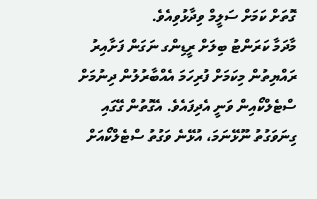ގޮތަށް ކަމަށް ސަލީމް ވިދާޅުވިއެވެ.
މާދަމާ ކަރަންޓު ބިލަށް ރީޑިންގ ނަގަން ފަށާއިރު ރައްޔިތުން މިކަމަށް ފުރިހަމަ އެއްބާރުލުން ދިނުމަށް ސްޓެލްކޯއިން ވަނީ އެދިފައެވެ. އެގޮތުން ގޭގައި ގިނަވަގުތު ނޫޅޭނަމަ، އުޅޭނެ ވަގުތު ސްޓެލްކޯއަށް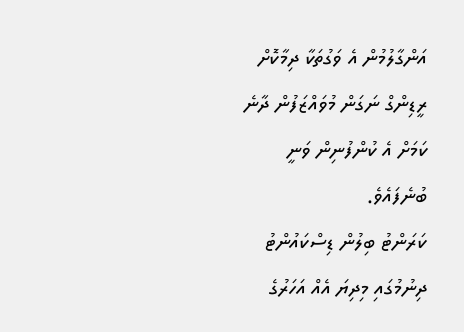އަންގާލުމުން އެ ވަގުތަކާ ދިމާކޮށް ރީޑިންގް ނަގަން މުވައްޒަފުން ދާނެ ކަމަށް އެ ކުންފުނިން ވަނީ ބުނެފައެވެ.
ކަރަންޓު ބިލުން ޑިސްކައުންޓު ދިނުމުގައި މިދިޔަ އެއް އަހަރުގެ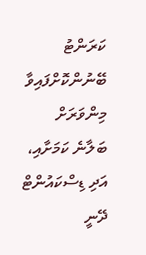ކަރަންޓު ބޭނުންކޮށްފައިވާ މިންވަރަށް ބަލާނެ ކަމަށާއި، އަދި ޑިސްކައުންޓް ދޭނީ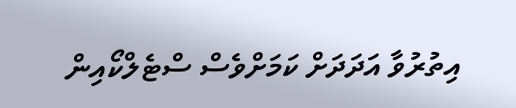އިތުރުވާ އަދަދަށް ކަމަށްވެސް ސްޓެލްކޯއިން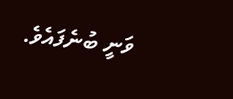ވަނީ ބުނެފައެވެ.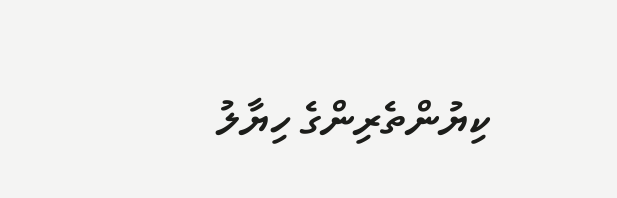ކިޔުންތެރިންގެ ހިޔާލު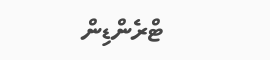ޓްރެންޑިން